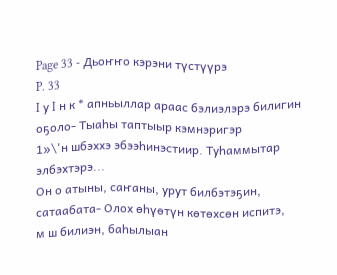Page 33 - Дьоҥҥо кэрэни түстүүрэ
P. 33
I у I н к * апньыллар араас бэлиэлэрэ билигин оҕоло- Тыаһы таптыыр кэмнэригэр
1»\'н шбэххэ эбээһинэстиир. Туһаммытар элбэхтэрэ...
Он о атыны, саҥаны, урут билбэтэҕин, сатаабата- Олох өһүөтүн көтөхсөн испитэ,
м ш билиэн, баһылыан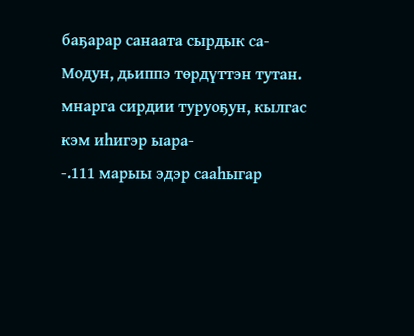баҕарар санаата сырдык са- Модун, дьиппэ төрдүттэн тутан.
мнарга сирдии туруоҕун, кылгас кэм иһигэр ыара-
-.111 марыы эдэр сааһыгар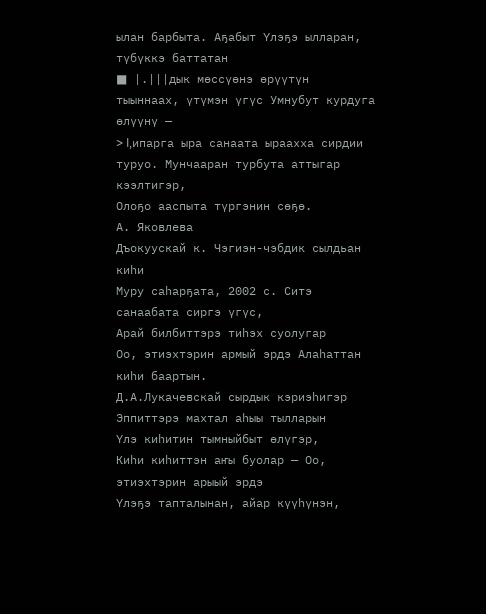ылан барбыта. Аҕабыт Үлэҕэ ылларан, түбүккэ баттатан
■ |.|||дык мөссүөнэ өрүүтүн тыыннаах, үтүмэн үгүс Умнубут курдуга өлүүнү —
> I,ипарга ыра санаата ыраахха сирдии туруо. Мунчааран турбута аттыгар кээлтигэр,
Олоҕо ааспыта түргэнин сөҕө.
А. Яковлева
Дъокуускай к. Чэгиэн-чэбдик сылдьан киһи
Муру саһарҕата, 2002 с. Ситэ санаабата сиргэ үгүс,
Арай билбиттэрэ тиһэх суолугар
Оо, этиэхтэрин армый эрдэ Алаһаттан киһи баартын.
Д.А.Лукачевскай сырдык кэриэһигэр Эппиттэрэ махтал аһыы тылларын
Үлэ киһитин тымныйбыт өлүгэр,
Киһи киһиттэн аҥы буолар — Оо, этиэхтэрин арыый эрдэ
Үлэҕэ тапталынан, айар күүһүнэн,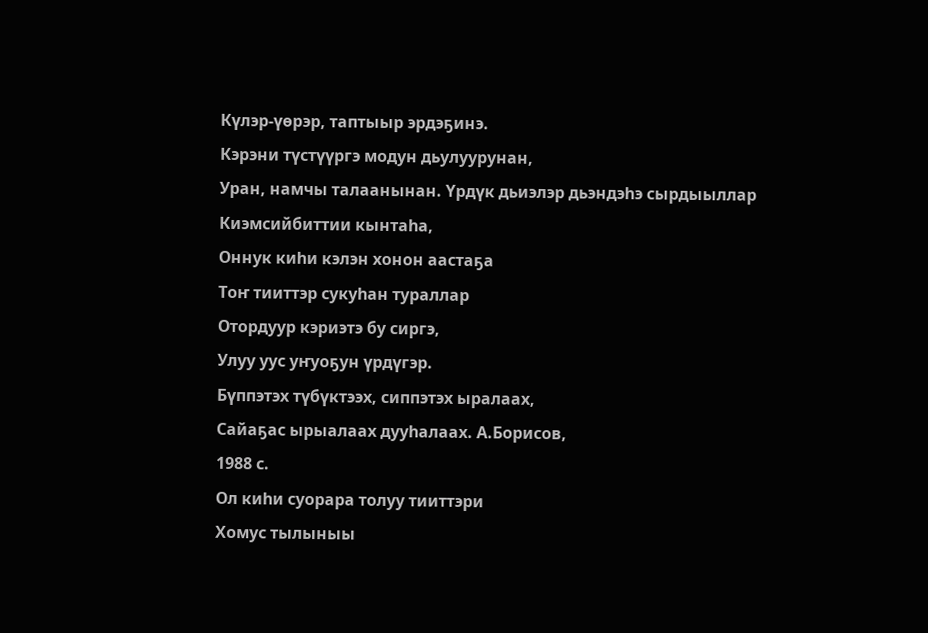Күлэр-үөрэр, таптыыр эрдэҕинэ.
Кэрэни түстүүргэ модун дьулуурунан,
Уран, намчы талаанынан. Үрдүк дьиэлэр дьэндэһэ сырдыыллар
Киэмсийбиттии кынтаһа,
Оннук киһи кэлэн хонон аастаҕа
Тоҥ тииттэр сукуһан тураллар
Отордуур кэриэтэ бу сиргэ,
Улуу уус уҥуоҕун үрдүгэр.
Бүппэтэх түбүктээх, сиппэтэх ыралаах,
Сайаҕас ырыалаах дууһалаах. А.Борисов,
1988 с.
Ол киһи суорара толуу тииттэри
Хомус тылыныы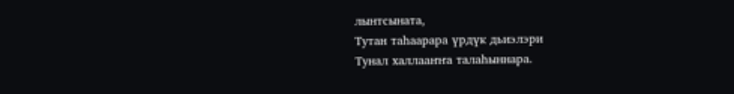лынтсыната,
Тутан таһаарара үрдүк дьиэлэри
Тунал халлааҥҥа талаһыннара.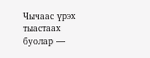Чычаас үрэх тыастаах буолар —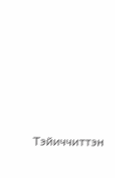Тэйиччиттэн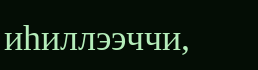иһиллээччи,